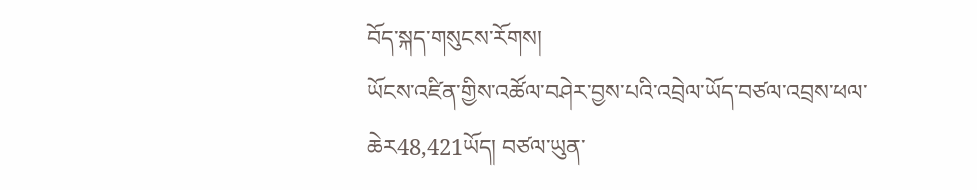བོད་སྐད་གསུངས་རོགས།
ཡོངས་འཛིན་གྱིས་འཚོལ་བཤེར་བྱས་པའི་འབྲེལ་ཡོད་བཙལ་འབྲས་ཕལ་ཆེར48,421ཡོད། བཙལ་ཡུན་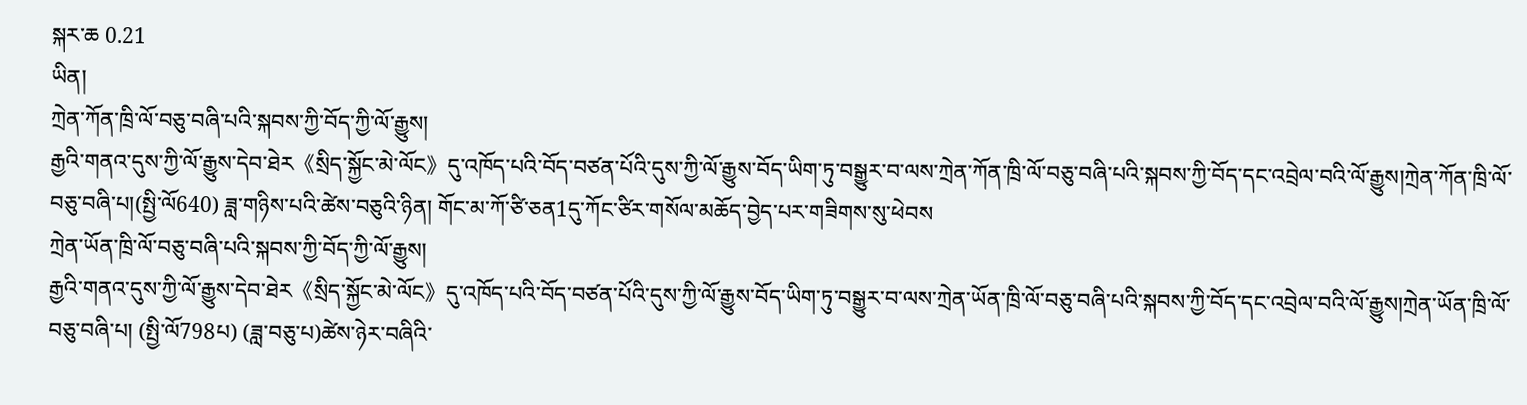སྐར་ཆ 0.21
ཡིན།
ཀྲེན་ཀོན་ཁྲི་ལོ་བཅུ་བཞི་པའི་སྐབས་ཀྱི་བོད་ཀྱི་ལོ་རྒྱུས།
རྒྱའི་གནའ་དུས་ཀྱི་ལོ་རྒྱུས་དེབ་ཐེར《སྲིད་སྐྱོང་མེ་ལོང》དུ་འཁོད་པའི་བོད་བཙན་པོའི་དུས་ཀྱི་ལོ་རྒྱུས་བོད་ཡིག་ཏུ་བསྒྱུར་བ་ལས་ཀྲེན་ཀོན་ཁྲི་ལོ་བཅུ་བཞི་པའི་སྐབས་ཀྱི་བོད་དང་འབྲེལ་བའི་ལོ་རྒྱུས།ཀྲེན་ཀོན་ཁྲི་ལོ་བཅུ་བཞི་པ།(སྤྱི་ལོ640) ཟླ་གཉིས་པའི་ཚེས་བཅུའི་ཉིན། གོང་མ་ཀོ་ཙི་ཅན1དུ་ཀོང་ཙིར་གསོལ་མཆོད་བྱེད་པར་གཟིགས་སུ་ཕེབས
ཀྲེན་ཡོན་ཁྲི་ལོ་བཅུ་བཞི་པའི་སྐབས་ཀྱི་བོད་ཀྱི་ལོ་རྒྱུས།
རྒྱའི་གནའ་དུས་ཀྱི་ལོ་རྒྱུས་དེབ་ཐེར《སྲིད་སྐྱོང་མེ་ལོང》དུ་འཁོད་པའི་བོད་བཙན་པོའི་དུས་ཀྱི་ལོ་རྒྱུས་བོད་ཡིག་ཏུ་བསྒྱུར་བ་ལས་ཀྲེན་ཡོན་ཁྲི་ལོ་བཅུ་བཞི་པའི་སྐབས་ཀྱི་བོད་དང་འབྲེལ་བའི་ལོ་རྒྱུས།ཀྲེན་ཡོན་ཁྲི་ལོ་བཅུ་བཞི་པ། (སྤྱི་ལོ798པ) (ཟླ་བཅུ་པ)ཚེས་ཉེར་བཞིའི་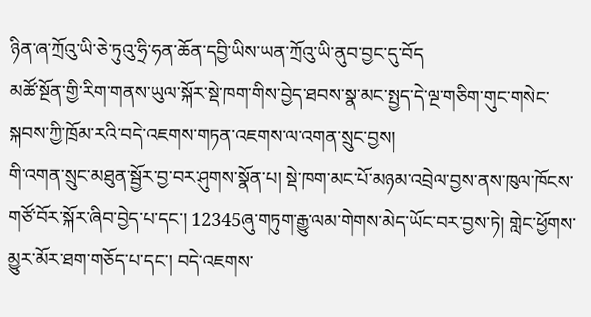ཉིན་ཞ་ཀྲོའུ་ཡི་ཅེ་ཏུའུ་ཧྲི་ཧན་ཆོན་དབྱི་ཡིས་ཡན་ཀྲོའུ་ཡི་ནུབ་བྱང་དུ་བོད
མཚོ་སྔོན་གྱི་རིག་གནས་ཡུལ་སྐོར་སྡེ་ཁག་གིས་བྱེད་ཐབས་སྣ་མང་སྤྱད་དེ་ལྔ་གཅིག་གུང་གསེང་སྐབས་ཀྱི་ཁྲོམ་རའི་བདེ་འཇགས་གཏན་འཇགས་ལ་འགན་སྲུང་བྱས།
གི་འགན་སྲུང་མཐུན་སྦྱོར་བྱ་བར་ཤུགས་སྣོན་པ། སྡེ་ཁག་མང་པོ་མཉམ་འབྲེལ་བྱས་ནས་ཁུལ་ཁོངས་གཙོ་བོར་སྐོར་ཞིབ་བྱེད་པ་དང་། 12345ཞུ་གཏུག་རྒྱུ་ལམ་གེགས་མེད་ཡོང་བར་བྱས་ཏེ། གླེང་ཕྱོགས་མྱུར་མོར་ཐག་གཅོད་པ་དང་། བདེ་འཇགས་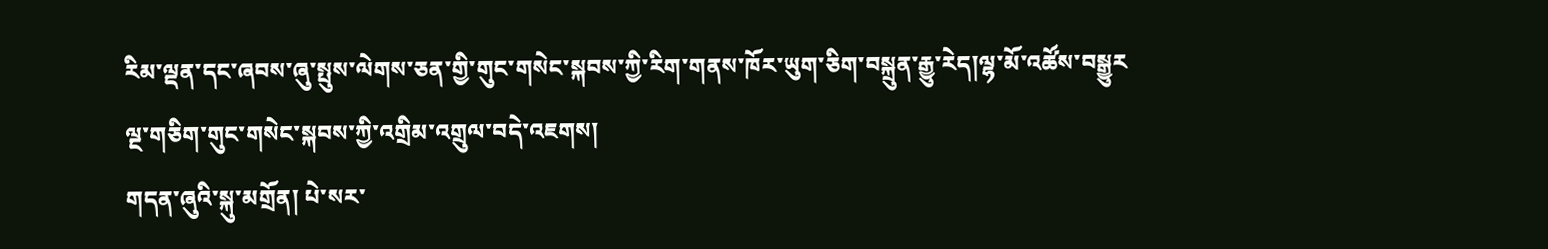རིམ་ལྡན་དང་ཞབས་ཞུ་སྤུས་ལེགས་ཅན་གྱི་གུང་གསེང་སྐབས་ཀྱི་རིག་གནས་ཁོར་ཡུག་ཅིག་བསྐྲུན་རྒྱུ་རེད།ལྷ་མོ་འཚོས་བསྒྱུར
ལྔ་གཅིག་གུང་གསེང་སྐབས་ཀྱི་འགྲིམ་འགྲུལ་བདེ་འཇགས།
གདན་ཞུའི་སྐུ་མགྲོན། པེ་སར་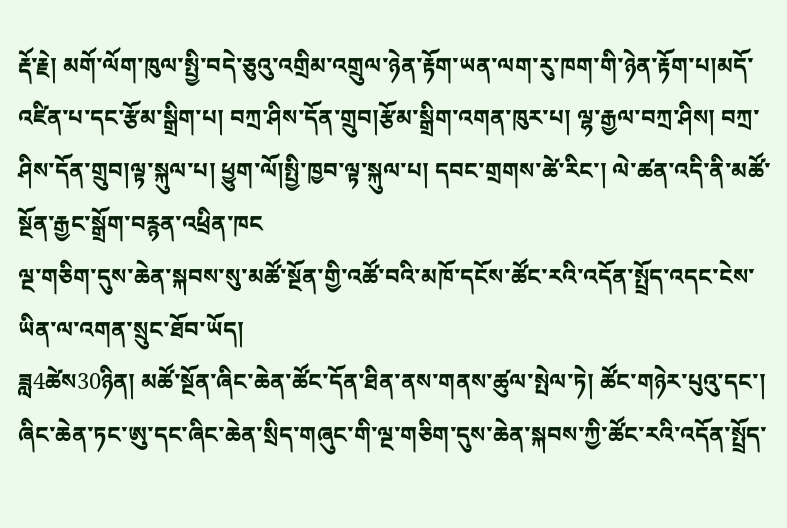རྡོ་རྗེ། མགོ་ལོག་ཁུལ་སྤྱི་བདེ་ཅུའུ་འགྲིམ་འགྲུལ་ཉེན་རྟོག་ཡན་ལག་རུ་ཁག་གི་ཉེན་རྟོག་པ།མདོ་འཛིན་པ་དང་རྩོམ་སྒྲིག་པ། བཀྲ་ཤིས་དོན་གྲུབ།རྩོམ་སྒྲིག་འགན་ཁུར་པ། ལྷ་རྒྱལ་བཀྲ་ཤིས། བཀྲ་ཤིས་དོན་གྲུབ།ལྟ་སྐུལ་པ། ཕྱུག་ལོ།སྤྱི་ཁྱབ་ལྟ་སྐུལ་པ། དབང་གྲགས་ཚེ་རིང་། ལེ་ཚན་འདི་ནི་མཚོ་སྔོན་རྒྱང་སྒྲོག་བརྙན་འཕྲིན་ཁང
ལྔ་གཅིག་དུས་ཆེན་སྐབས་སུ་མཚོ་སྔོན་གྱི་འཚོ་བའི་མཁོ་དངོས་ཚོང་རའི་འདོན་སྤྲོད་འདང་ངེས་ཡིན་ལ་འགན་སྲུང་ཐོབ་ཡོད།
ཟླ4ཚེས30ཉིན། མཚོ་སྔོན་ཞིང་ཆེན་ཚོང་དོན་ཐིན་ནས་གནས་ཚུལ་སྤེལ་ཏེ། ཚོང་གཉེར་པུའུ་དང་། ཞིང་ཆེན་ཏང་ཨུ་དང་ཞིང་ཆེན་སྲིད་གཞུང་གི་ལྔ་གཅིག་དུས་ཆེན་སྐབས་ཀྱི་ཚོང་རའི་འདོན་སྤྲོད་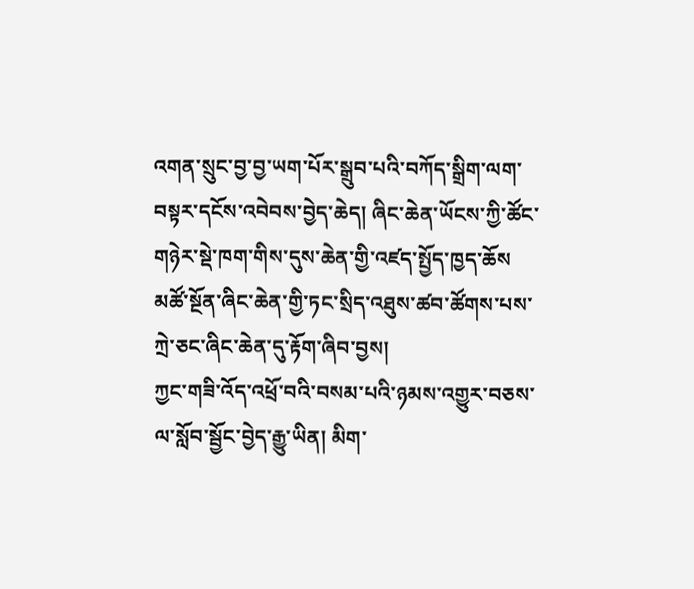འགན་སྲུང་བྱ་བྱ་ཡག་པོར་སྒྲུབ་པའི་བཀོད་སྒྲིག་ལག་བསྟར་དངོས་འབེབས་བྱེད་ཆེད། ཞིང་ཆེན་ཡོངས་ཀྱི་ཚོང་གཉེར་སྡེ་ཁག་གིས་དུས་ཆེན་གྱི་འཛད་སྤྱོད་ཁྱད་ཆོས
མཚོ་སྔོན་ཞིང་ཆེན་གྱི་ཏང་སྲིད་འཐུས་ཚབ་ཚོགས་པས་ཀྲེ་ཅང་ཞིང་ཆེན་དུ་རྟོག་ཞིབ་བྱས།
ཀྱང་གཟི་འོད་འཕྲོ་བའི་བསམ་པའི་ཉམས་འགྱུར་བཅས་ལ་སློབ་སྦྱོང་བྱེད་རྒྱུ་ཡིན། མིག་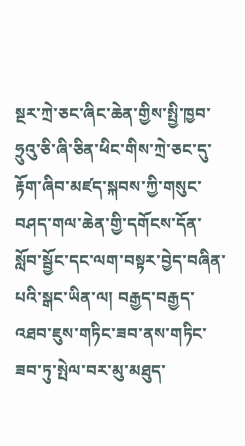སྔར་ཀྲེ་ཅང་ཞིང་ཆེན་གྱིས་སྤྱི་ཁྱབ་ཧྲུའུ་ཅི་ཞི་ཅིན་ཕིང་གིས་ཀྲེ་ཅང་དུ་རྟོག་ཞིབ་མཛད་སྐབས་ཀྱི་གསུང་བཤད་གལ་ཆེན་གྱི་དགོངས་དོན་སློབ་སྦྱོང་དང་ལག་བསྟར་བྱེད་བཞིན་པའི་སྒང་ཡིན་ལ། བརྒྱད་བརྒྱད་འཐབ་ཇུས་གཏིང་ཟབ་ནས་གཏིང་ཟབ་ཏུ་སྤེལ་བར་མུ་མཐུད་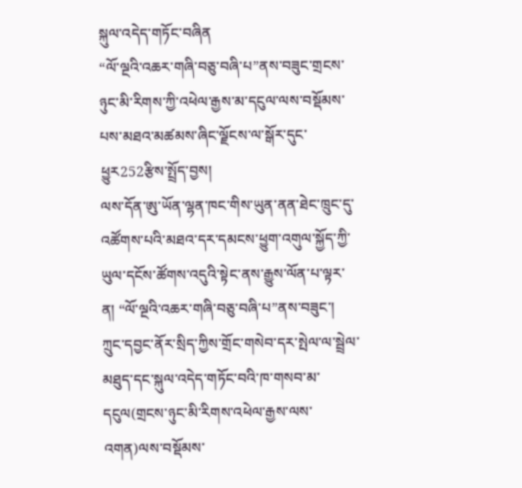སྐུལ་འདེད་གཏོང་བཞིན
“ལོ་ལྔའི་འཆར་གཞི་བཅུ་བཞི་པ”ནས་བཟུང་གྲངས་ཉུང་མི་རིགས་ཀྱི་འཕེལ་རྒྱས་མ་དངུལ་ལས་བསྡོམས་པས་མཐའ་མཚམས་ཞིང་ལྗོངས་ལ་སྒོར་དུང་ཕྱུར252རྩིས་སྤྲོད་བྱས།
ལས་དོན་ཨུ་ཡོན་ལྷན་ཁང་གིས་ཡུན་ནན་ཐེང་ཁྲུང་དུ་འཚོགས་པའི་མཐའ་དར་དམངས་ཕྱུག་འགུལ་སྐྱོད་ཀྱི་ཡུལ་དངོས་ཚོགས་འདུའི་སྟེང་ནས་རྒྱུས་ལོན་པ་ལྟར་ན། “ལོ་ལྔའི་འཆར་གཞི་བཅུ་བཞི་པ”ནས་བཟུང་། ཀྲུང་དབྱང་ནོར་སྲིད་ཀྱིས་གྲོང་གསེབ་དར་སྤེལ་ལ་སྦྲེལ་མཐུད་དང་སྐུལ་འདེད་གཏོང་བའི་ཁ་གསབ་མ་དངུལ(གྲངས་ཉུང་མི་རིགས་འཕེལ་རྒྱས་ལས་འགན)ལས་བསྡོམས་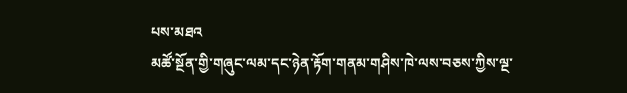པས་མཐའ
མཚོ་སྔོན་གྱི་གཞུང་ལམ་དང་ཉེན་རྟོག་གནམ་གཤིས་ཁེ་ལས་བཅས་ཀྱིས་ལྔ་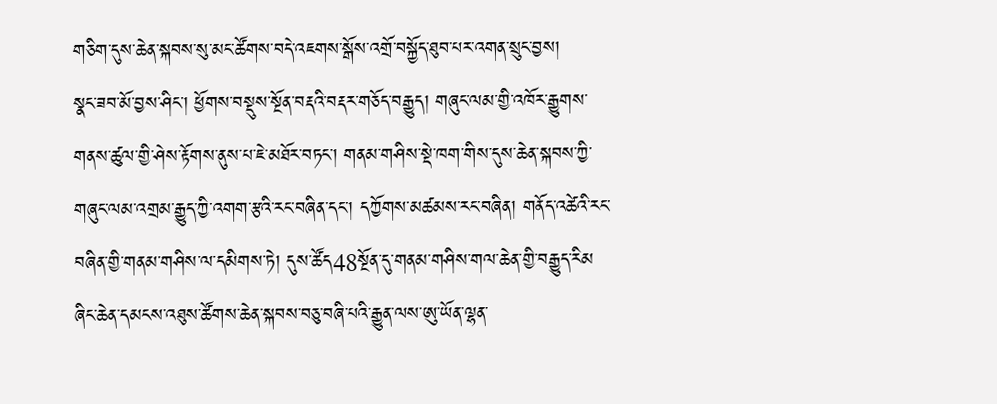གཅིག་དུས་ཆེན་སྐབས་སུ་མང་ཚོགས་བདེ་འཇགས་སྒོས་འགྲོ་བསྐྱོད་ཐུབ་པར་འགན་སྲུང་བྱས།
སྣང་ཟབ་མོ་བྱས་ཤིང་། ཕྱོགས་བསྡུས་སྔོན་བརྡའི་བརྡར་གཅོད་བརྒྱུད། གཞུང་ལམ་གྱི་འཁོར་རྒྱུགས་གནས་ཚུལ་གྱི་ཤེས་རྟོགས་ནུས་པ་ཇེ་མཐོར་བཏང་། གནམ་གཤིས་སྡེ་ཁག་གིས་དུས་ཆེན་སྐབས་ཀྱི་གཞུང་ལམ་འགྲམ་རྒྱུད་ཀྱི་འགག་རྩའི་རང་བཞིན་དང་། དཀྱོགས་མཚམས་རང་བཞིན། གནོད་འཚེའི་རང་བཞིན་གྱི་གནམ་གཤིས་ལ་དམིགས་ཏེ། དུས་ཚོད48སྔོན་དུ་གནམ་གཤིས་གལ་ཆེན་གྱི་བརྒྱུད་རིམ
ཞིང་ཆེན་དམངས་འཐུས་ཚོགས་ཆེན་སྐབས་བཅུ་བཞི་པའི་རྒྱུན་ལས་ཨུ་ཡོན་ལྷན་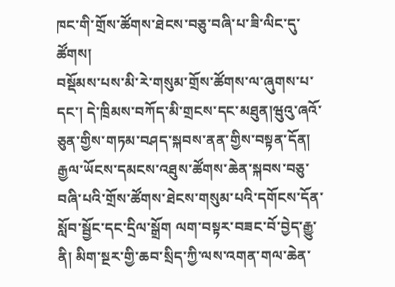ཁང་གི་གྲོས་ཚོགས་ཐེངས་བཅུ་བཞི་པ་ཟི་ལིང་དུ་ཚོགས།
བསྡོམས་པས་མི་རེ་གསུམ་གྲོས་ཚོགས་ལ་ཞུགས་པ་དང་། དེ་ཁྲིམས་བཀོད་མི་གྲངས་དང་མཐུན།ཝུའུ་ཞའོ་ཅུན་གྱིས་གཏམ་བཤད་སྐབས་ནན་གྱིས་བསྟན་དོན། རྒྱལ་ཡོངས་དམངས་འཐུས་ཚོགས་ཆེན་སྐབས་བཅུ་བཞི་པའི་གྲོས་ཚོགས་ཐེངས་གསུམ་པའི་དགོངས་དོན་སློབ་སྦྱོང་དང་དྲིལ་སྒྲོག ལག་བསྟར་བཟང་བོ་བྱེད་རྒྱུ་ནི། མིག་སྔར་གྱི་ཆབ་སྲིད་ཀྱི་ལས་འགན་གལ་ཆེན་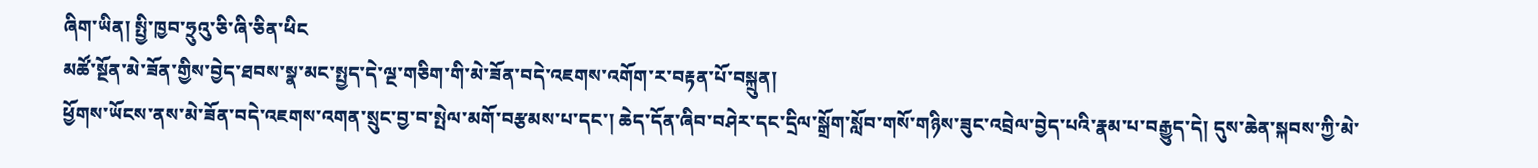ཞིག་ཡིན། སྤྱི་ཁྱབ་ཧྲུའུ་ཅི་ཞི་ཅིན་ཕིང
མཚོ་སྔོན་མེ་ཟོན་གྱིས་བྱེད་ཐབས་སྣ་མང་སྤྱད་དེ་ལྔ་གཅིག་གི་མེ་ཟོན་བདེ་འཇགས་འགོག་ར་བརྟན་པོ་བསྐྲུན།
ཕྱོགས་ཡོངས་ནས་མེ་ཟོན་བདེ་འཇགས་འགན་སྲུང་བྱ་བ་སྤེལ་མགོ་བརྩམས་པ་དང་། ཆེད་དོན་ཞིབ་བཤེར་དང་དྲིལ་སྒྲོག་སློབ་གསོ་གཉིས་ཟུང་འབྲེལ་བྱེད་པའི་རྣམ་པ་བརྒྱུད་དེ། དུས་ཆེན་སྐབས་ཀྱི་མེ་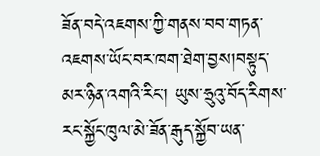ཟོན་བདེ་འཇགས་ཀྱི་གནས་བབ་གཏན་འཇགས་ཡོང་བར་ཁག་ཐེག་བྱས།བསྟུད་མར་ཉིན་འགའི་རིང་། ཡུས་ཧྲུའུ་བོད་རིགས་རང་སྐྱོང་ཁུལ་མེ་ཟོན་རྒུད་སྐྱོབ་ཡན་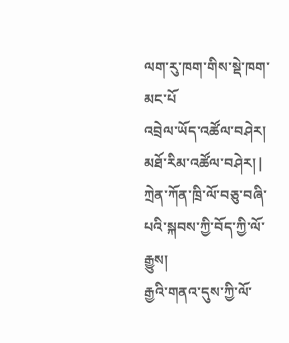ལག་རུ་ཁག་གིས་སྡེ་ཁག་མང་པོ
འབྲེལ་ཡོད་འཚོལ་བཤེར།
མཐོ་རིམ་འཚོལ་བཤེར། |
ཀྲེན་ཀོན་ཁྲི་ལོ་བཅུ་བཞི་པའི་སྐབས་ཀྱི་བོད་ཀྱི་ལོ་རྒྱུས།
རྒྱའི་གནའ་དུས་ཀྱི་ལོ་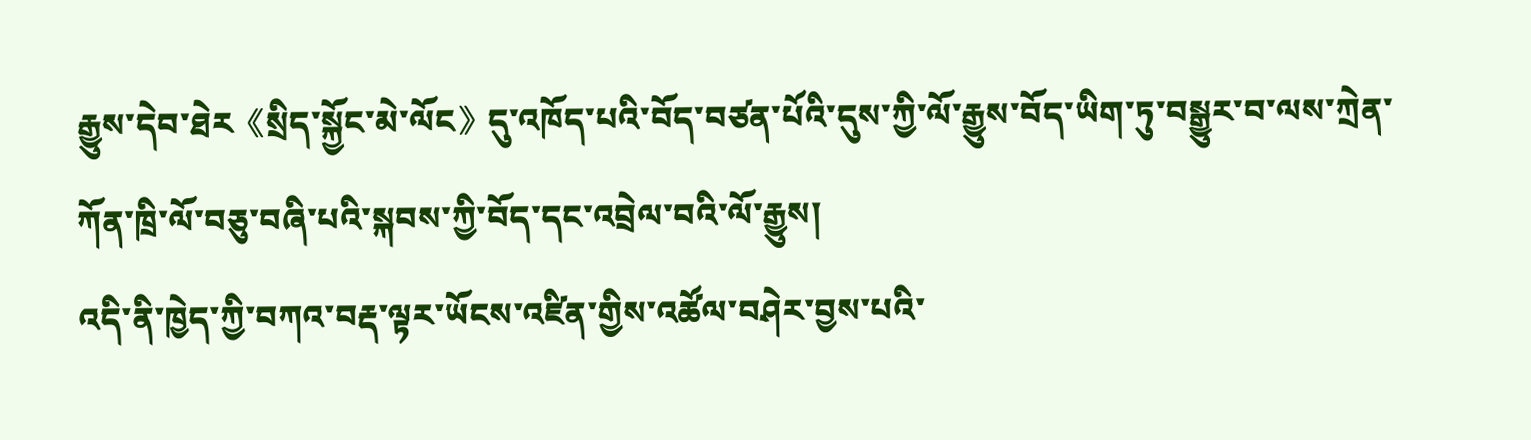རྒྱུས་དེབ་ཐེར《སྲིད་སྐྱོང་མེ་ལོང》དུ་འཁོད་པའི་བོད་བཙན་པོའི་དུས་ཀྱི་ལོ་རྒྱུས་བོད་ཡིག་ཏུ་བསྒྱུར་བ་ལས་ཀྲེན་ཀོན་ཁྲི་ལོ་བཅུ་བཞི་པའི་སྐབས་ཀྱི་བོད་དང་འབྲེལ་བའི་ལོ་རྒྱུས།
འདི་ནི་ཁྱེད་ཀྱི་བཀའ་བརྡ་ལྟར་ཡོངས་འཛིན་གྱིས་འཚོལ་བཤེར་བྱས་པའི་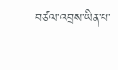བཙལ་འབྲས་ཡིན་པ་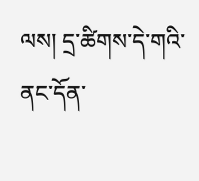ལས། དྲ་ཚིགས་དེ་གའི་ནང་དོན་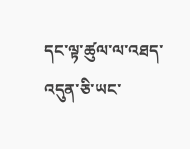དང་ལྟ་ཚུལ་ལ་འཐད་འདུན་ཅི་ཡང་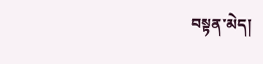བསྟན་མེད།